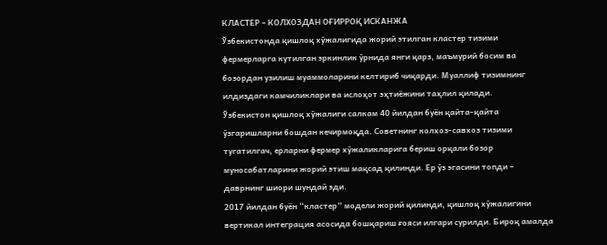КЛАСТЕР – КОЛХОЗДАН ОҒИРРОҚ ИСКАНЖА
Ўзбекистонда қишлоқ хўжалигида жорий этилган кластер тизими фермерларга кутилган эркинлик ўрнида янги қарз, маъмурий босим ва бозордан узилиш муаммоларини келтириб чиқарди. Муаллиф тизимнинг илдиздаги камчиликлари ва ислоҳот эҳтиёжини таҳлил қилади.
Ўзбекистон қишлоқ хўжалиги салкам 40 йилдан буён қайта-қайта ўзгаришларни бошдан кечирмоқда. Советнинг колхоз-савхоз тизими тугатилгач, ерларни фермер хўжаликларига бериш орқали бозор муносабатларини жорий этиш мақсад қилинди. Ер ўз эгасини топди – даврнинг шиори шундай эди.
2017 йилдан буён “кластер” модели жорий қилинди, қишлоқ хўжалигини вертикал интеграция асосида бошқариш ғояси илгари сурилди. Бироқ амалда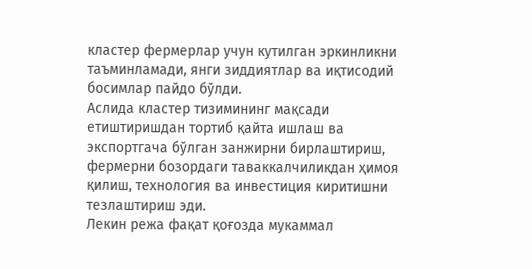кластер фермерлар учун кутилган эркинликни таъминламади, янги зиддиятлар ва иқтисодий босимлар пайдо бўлди.
Аслида кластер тизимининг мақсади етиштиришдан тортиб қайта ишлаш ва экспортгача бўлган занжирни бирлаштириш,
фермерни бозордаги таваккалчиликдан ҳимоя қилиш, технология ва инвестиция киритишни тезлаштириш эди.
Лекин режа фақат қоғозда мукаммал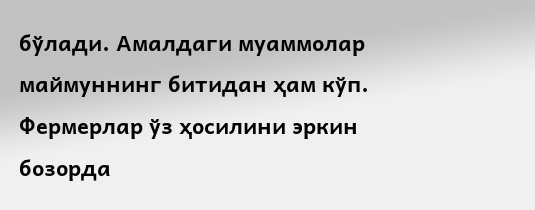бўлади. Амалдаги муаммолар маймуннинг битидан ҳам кўп. Фермерлар ўз ҳосилини эркин бозорда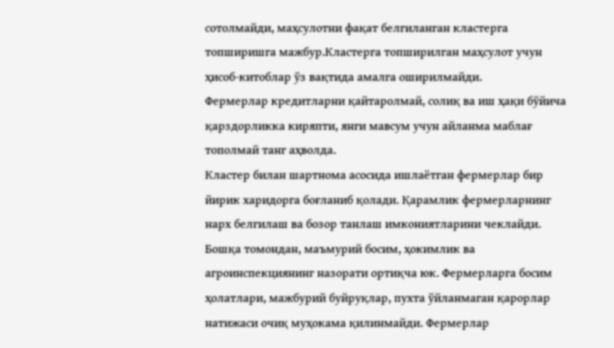сотолмайди, маҳсулотни фақат белгиланган кластерга топширишга мажбур.Кластерга топширилган маҳсулот учун ҳисоб-китоблар ўз вақтида амалга оширилмайди.
Фермерлар кредитларни қайтаролмай, солиқ ва иш ҳақи бўйича қарздорликка киряпти, янги мавсум учун айланма маблағ тополмай танг аҳволда.
Кластер билан шартнома асосида ишлаётган фермерлар бир йирик харидорга боғланиб қолади. Қарамлик фермерларнинг нарх белгилаш ва бозор танлаш имкониятларини чеклайди.
Бошқа томондан, маъмурий босим, ҳокимлик ва агроинспекциянинг назорати ортиқча юк. Фермерларга босим ҳолатлари, мажбурий буйруқлар, пухта ўйланмаган қарорлар натижаси очиқ муҳокама қилинмайди. Фермерлар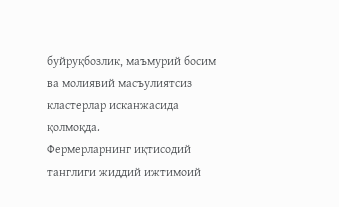буйруқбозлик, маъмурий босим ва молиявий масъулиятсиз кластерлар исканжасида қолмоқда.
Фермерларнинг иқтисодий танглиги жиддий ижтимоий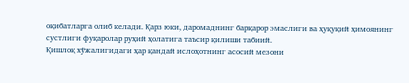оқибатларга олиб келади. Қарз юки, даромаднинг барқарор эмаслиги ва ҳуқуқий ҳимоянинг сустлиги фуқаролар руҳий ҳолатига таъсир қилиши табиий.
Қишлоқ хўжалигидаги ҳар қандай ислоҳотнинг асосий мезони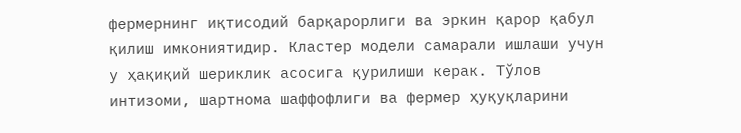фермернинг иқтисодий барқарорлиги ва эркин қарор қабул қилиш имкониятидир. Кластер модели самарали ишлаши учун у ҳақиқий шериклик асосига қурилиши керак. Тўлов интизоми, шартнома шаффофлиги ва фермер ҳуқуқларини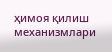ҳимоя қилиш механизмлари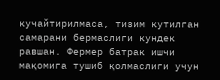кучайтирилмаса, тизим кутилган самарани бермаслиги кундек равшан. Фермер батрак ишчи мақомига тушиб қолмаслиги учун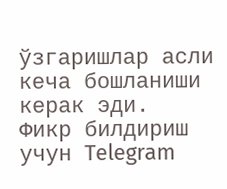ўзгаришлар асли кеча бошланиши керак эди.
Фикр билдириш учун Telegram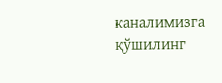каналимизга қўшилинг